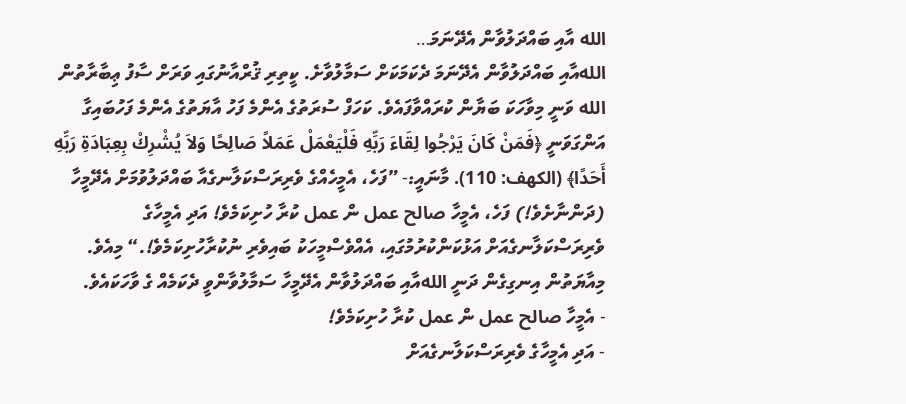الله އާއި ބައްދަލުވާން އެދޭނަމަ…
اللهއާއި ބައްދަލުވާން އެދޭނަމަ ދެކަމަކަށް ސަމާލުވާށެ. ކީތިރި ޤުރްއާނުގައި ވަރަށް ސާފު ޢިބާރާތުން الله ވަނީ މިވާހަކަ ބަޔާން ކުރައްވާފައެވެ. ކަހަފް ސުރަތުގެ އެންމެ ފަހު އާޔަތުގެ އެންމެ ފަހުބައިގާ އަންގަވަނީ ﴿فَمَنْ كَانَ يَرْجُوا لِقَاءَ رَبِّهِ فَلْيَعْمَلْ عَمَلاً صَالِحًا وَلاَ يُشْرِكْ بِعِبَادَةِ رَبِّهِ أَحَدًا﴾ (الكهف: 110). މާނައީ:- ”ފަހެ، އެމީހެއްގެ ވެރިރަސްކަލާނގެއާ ބައްދަލުވުމަށް އެދޭމީހާ (ދަންނާށެވެ!) ފަހެ، އެމީހާ صالح عمل ން عمل ކުރާ ހުށިކަމެވެ! އަދި އެމީހާގެ ވެރިރަސްކަލާނގެއަށް އަޅުކަންކުރުމުގައި، އެއްވެސްމީހަކު ބައިވެރި ނުކުރާހުށިކަމެވެ!.“ މިއެވެ.
މިއާޔަތުން އިނގިގެން ދަނީ اللهއާއި ބައްދަލުވާން އެދޭމީހާ ސަމާލުވާންވީ ދެކަމެއް ގެ ވާހަކައެވެ.
- އެމީހާ صالح عمل ން عمل ކުރާ ހުށިކަމެވެ!
- އަދި އެމީހާގެ ވެރިރަސްކަލާނގެއަށް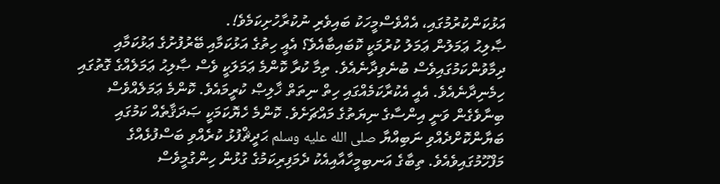އަޅުކަންކުރުމުގައި، އެއްވެސްމީހަކު ބައިވެރި ނުކުރާހުށިކަމެވެ!.
ޞާލިޙު ޢަމަލުން ޢަމަލު ކުރުމަކީ ކޮބައިބާއެވެ؟ އެއީ ހިތުގެ އަޅުކަމާއި ބޭރުފުށުގެ ޢަޅުކަމާއި ދިމާވުންކަމުގައިވެސް ބުނެވިދާނެއެވެ. ތިމާ ކުރާ ކޮންމެ ޢަމަލަކީ ވެސް ޞާލިޙު ޢަމަލެއްގެ ގޮތުގައި ހިމެނިދާނެއެވެ. އެއީ އެކުރާކަމެއްގައި ހިތް ނިތަތް ޚާލިޞް ކުރީމައެވެ. ކޮންމެ ޢަމަލެއްވެސް ބިނާވެގެން ވަނީ އިންސާގެ ނިޔަތުގެ މައްޗަށެވެ. ކޮންމެ ހެޔޮކަމަކީ ޞަދަޤާތެއް ކަމުގައި ބަޔާންކޮށްދެއްވި ނަބިއްޔާ صلى الله عليه وسلم ޙަދީޘްފުޅު ކުރެއްވި ބަސްފުޅެއްގެ މަފްހޫމުގައިވެއެވެ. ތިބާގެ އަނބިމީހާއާއިއެކު ދެމަފިރިކަމުގެ ގުޅުން ހިންގުމީވެސް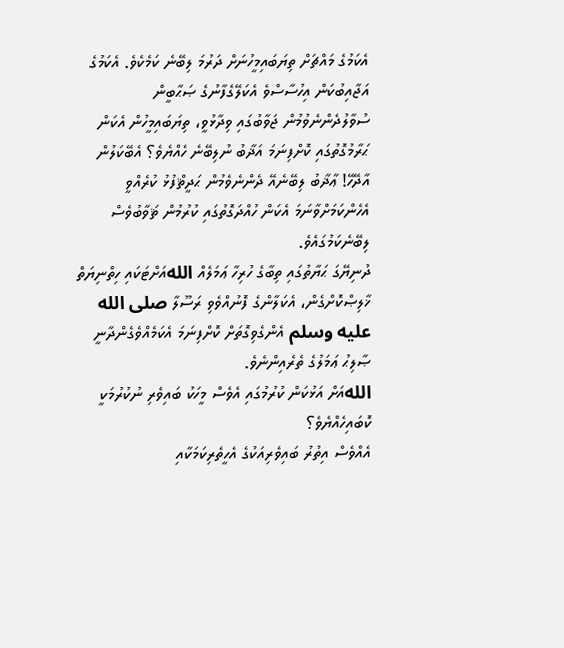އެކަމުގެ މައްޗަށް ތިޔަބައިމީހުނަށް ދަރުމަ ލިބޭނެ ކަމެކެވެ. އެކަމުގެ އަޖާއިބުކަން އިހުސާސްވެ އެކަލޭގެފާނުގެ ޞަޙާބީން ސުވާލުދެންނެވުމުން ޖަވާބުގައި ވިދާޅުވީ، ތިޔަބައިމީހުން އެކަން ޙަރާމުގޮތުގައި ކޮށްފިނަމަ އަޛާބު ނުލިބޭނެ ހެއްޔެވެ؟ އެބޭކަލުން އާދޭހޭ! ޢާޛާބު ލިބޭނެއޭ ދެންނެވެމުން ޙަދީޘްފުޅު ކުރެއްވީ އެހެންކަމަށްވާނަމަ އެކަން ހުއްދަގޮތުގައި ކުރުމުން ޘަވާބުވެސް ލިބޭނެކަމުގައެވެ.
ދުނިޔޭގަ ޙަޔާތުގައި ތިބާގެ ހުރިހާ ޢަމަލެއް اللهއަށްޓަކައި ހިތްނިޔަތް ޚާލިޞްކޮށްގެން، އެކަލާންގެ ފޮނުއްވެވި ރަސޫލާ صلى الله عليه وسلم އެންގެވިގޮތަށް ކޮށްފިނަމަ އެކަމެއްވެގެންދާނީ ޞާލިޙު ޢަމަލުގެ ތެރެއިންނެވެ.
اللهއަށް އަޅުކަން ކުރުމުގައި އެވެސް މީހަކު ބައިވެރި ނުކުރުމަކީ ކޮބައިހެއްޔެވެ؟
އެއްވެސް އިތުރު ބައިވެރިއަކުގެ އެހީތެރިކަމަކާއި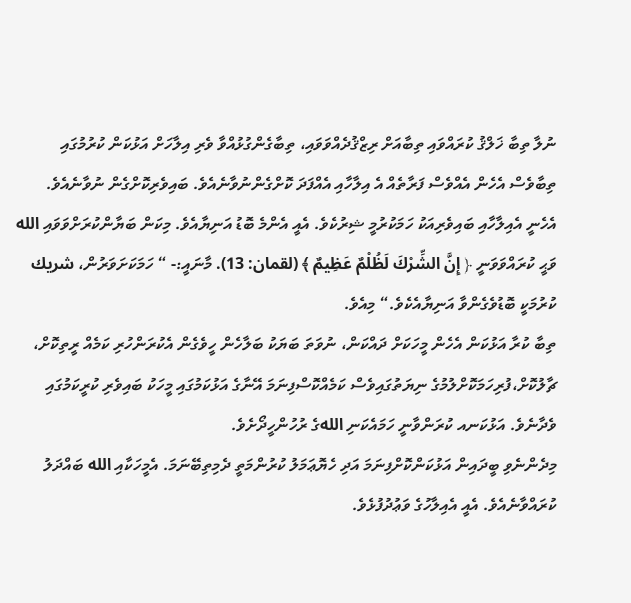ނުލާ ތިބާ ޚަލްޤު ކުރައްވައި ތިބާއަށް ރިޒްޤުދެއްވަވައި، ތިބާގެންގުޅުއްވާ ވެރި އިލާހަށް އަޅުކަން ކުރުމުގައި ތިބާވެސް އެހެން އެއްވެސް ފަރާތެއް އެ އިލާހާއި އެއްފަދަ ކޮށްގެންނުވާނެއެވެ. ބައިވެރިކޮށްގެން ނުވާނެއެވެ. އެހެނީ އެއިލާހާއި ބައިވެރިއަކު ހަމަކުރުމީ ޝިރުކެވެ. އެއީ އެންމެ ބޮޑު އަނިޔާއެވެ. މިކަން ބަޔާންކުރަށްވަވައި الله ވަޙީ ކުރައްވަވަނީ ﴿ إِنَّ الشِّرْكَ لَظُلْمٌ عَظِيمٌ ﴾ (لقمان: 13). މާނައީ:- “ ހަމަކަށަވަރުން، شريك ކުރުމަކީ ބޮޑުވެގެންވާ އަނިޔާއެކެވެ.“ މިއެވެ.
ތިބާ ކުރާ އަޅުކަން އެހެން މީހަކަށް ދައްކަން، ނުވަތަ ބަޔަކު ބަލާހެން ހީވެގެން އެކުރަންހުރި ކަމެއް ރީތިކޮށް، ޗާލުކޮށް،ފުރިހަމަކޮށްލުމުގެ ނިޔަތުގައިވެސް ކަމެއްކޮސްފިނަމަ އޭނާގެ އަޅުކަމުގައި މީހަކު ބައިވެރި ކުރީކަމުގައި ވެދާނެވެ. އަޅުކަނއ ކުރަންވާނީ ހަމައެކަނި اللهގެ ރުހުންހީދޯށެވެ.
މިދެންނެވި ބީދައިން އަޅުކަންކޮށްފިނަމަ އަދި ހެޔޮޢަމަލު ކުރުންމަތީ ދެމިތިބޭނަމަ. އެމީހަކާއި الله ބައްދަލު ކުރައްވާނެއެވެ. އެއީ އެއިލާހުގެ ވަޢުދުފުޅެވެ.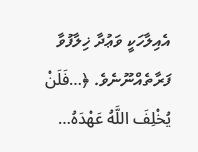އެއިލާހަކީ ވަޢުދާ ޚިލާފުވާ ފަރާތެއްނޫނެވެ. ﴿…فَلَنْ يُخْلِفَ اللَّهُ عَهْدَهُ…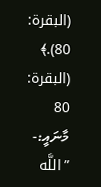(البقرة: 80).﴾ (البقرة: 80 މާނައީ:- ”اللَّه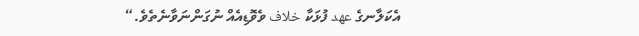އެކަލާނގެ عهد ފުޅަކާ خلاف ވެވޮޑިއެއް ނުގަންނަވާނެތެވެ.“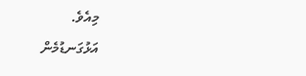މިއެވެ.
އަޅުގަނޑުމެން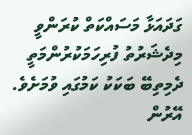ގަދައަޅާ މަސައްކަތް ކުރަންވީ މިދެޝަރުތު ފުރިހަމަކުރުންމަތީ ދެމިތިބޭ ބަކަކު ކަމުގައި ވުމަށެވެ. އޭރުން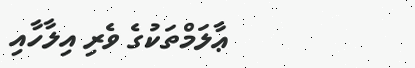ޢާލަމްތަކުގެ ވެރި އިލާހާއި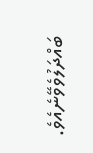ބައްދަލުވެވޭނެއެވެ.